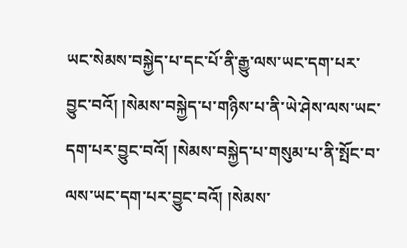ཡང་སེམས་བསྐྱེད་པ་དང་པོ་ནི་རྒྱུ་ལས་ཡང་དག་པར་བྱུང་བའོ། །སེམས་བསྐྱེད་པ་གཉིས་པ་ནི་ཡེ་ཤེས་ལས་ཡང་དག་པར་བྱུང་བའོ། །སེམས་བསྐྱེད་པ་གསུམ་པ་ནི་སྤོང་བ་ལས་ཡང་དག་པར་བྱུང་བའོ། །སེམས་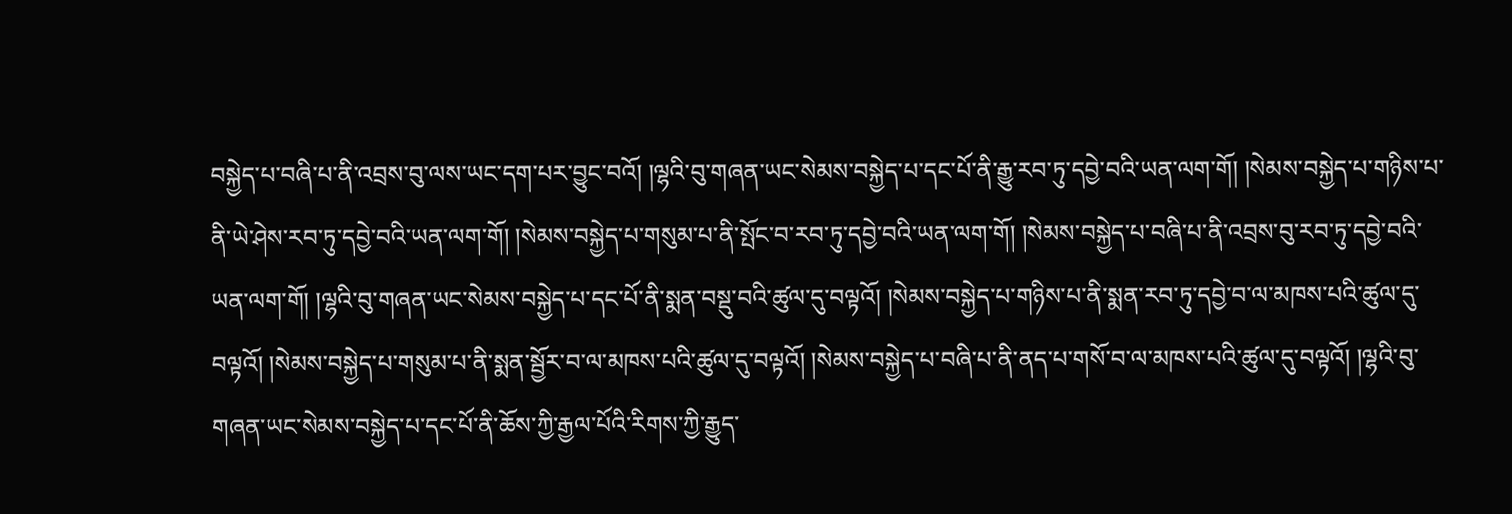བསྐྱེད་པ་བཞི་པ་ནི་འབྲས་བུ་ལས་ཡང་དག་པར་བྱུང་བའོ། །ལྷའི་བུ་གཞན་ཡང་སེམས་བསྐྱེད་པ་དང་པོ་ནི་རྒྱུ་རབ་ཏུ་དབྱེ་བའི་ཡན་ལག་གོ། །སེམས་བསྐྱེད་པ་གཉིས་པ་ནི་ཡེ་ཤེས་རབ་ཏུ་དབྱེ་བའི་ཡན་ལག་གོ། །སེམས་བསྐྱེད་པ་གསུམ་པ་ནི་སྤོང་བ་རབ་ཏུ་དབྱེ་བའི་ཡན་ལག་གོ། །སེམས་བསྐྱེད་པ་བཞི་པ་ནི་འབྲས་བུ་རབ་ཏུ་དབྱེ་བའི་ཡན་ལག་གོ། །ལྷའི་བུ་གཞན་ཡང་སེམས་བསྐྱེད་པ་དང་པོ་ནི་སྨན་བསྡུ་བའི་ཚུལ་དུ་བལྟའོ། །སེམས་བསྐྱེད་པ་གཉིས་པ་ནི་སྨན་རབ་ཏུ་དབྱེ་བ་ལ་མཁས་པའི་ཚུལ་དུ་བལྟའོ། །སེམས་བསྐྱེད་པ་གསུམ་པ་ནི་སྨན་སྦྱོར་བ་ལ་མཁས་པའི་ཚུལ་དུ་བལྟའོ། །སེམས་བསྐྱེད་པ་བཞི་པ་ནི་ནད་པ་གསོ་བ་ལ་མཁས་པའི་ཚུལ་དུ་བལྟའོ། །ལྷའི་བུ་གཞན་ཡང་སེམས་བསྐྱེད་པ་དང་པོ་ནི་ཆོས་ཀྱི་རྒྱལ་པོའི་རིགས་ཀྱི་རྒྱུད་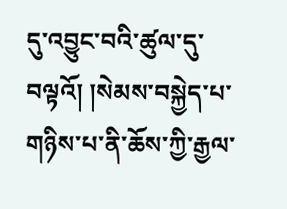དུ་འབྱུང་བའི་ཚུལ་དུ་བལྟའོ། །སེམས་བསྐྱེད་པ་གཉིས་པ་ནི་ཆོས་ཀྱི་རྒྱལ་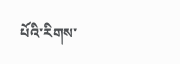པོའི་རིགས་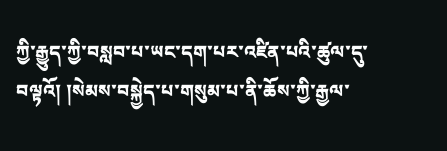ཀྱི་རྒྱུད་ཀྱི་བསླབ་པ་ཡང་དག་པར་འཛིན་པའི་ཚུལ་དུ་བལྟའོ། །སེམས་བསྐྱེད་པ་གསུམ་པ་ནི་ཆོས་ཀྱི་རྒྱལ་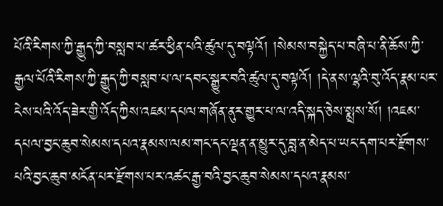པོའི་རིགས་ཀྱི་རྒྱུད་ཀྱི་བསླབ་པ་ཚར་ཕྱིན་པའི་ཚུལ་དུ་བལྟའོ། །སེམས་བསྐྱེད་པ་བཞི་པ་ནི་ཆོས་ཀྱི་རྒྱལ་པོའི་རིགས་ཀྱི་རྒྱུད་ཀྱི་བསླབ་པ་ལ་དབང་སྒྱུར་བའི་ཚུལ་དུ་བལྟའོ། །དེ་ནས་ལྷའི་བུ་འོད་རྣམ་པར་ངེས་པའི་འོད་ཟེར་གྱི་འོད་ཀྱིས་འཇམ་དཔལ་གཞོན་ནུར་གྱུར་པ་ལ་འདི་སྐད་ཅེས་སྨྲས་སོ། །འཇམ་དཔལ་བྱང་ཆུབ་སེམས་དཔའ་རྣམས་ལམ་གང་དང་ལྡན་ན་མྱུར་དུ་བླ་ན་མེད་པ་ཡང་དག་པར་རྫོགས་པའི་བྱང་ཆུབ་མངོན་པར་རྫོགས་པར་འཚང་རྒྱ་བའི་བྱང་ཆུབ་སེམས་དཔའ་རྣམས་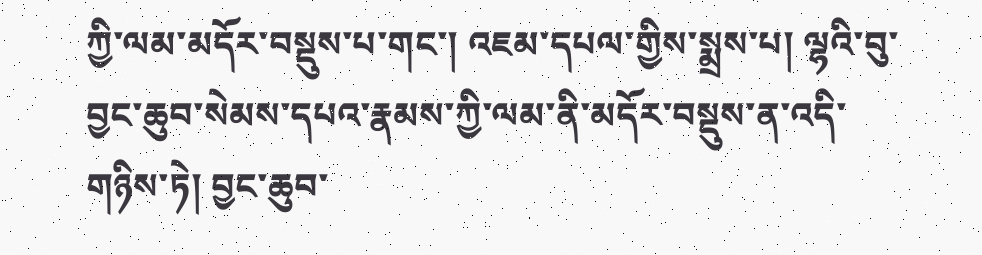ཀྱི་ལམ་མདོར་བསྡུས་པ་གང་། འཇམ་དཔལ་གྱིས་སྨྲས་པ། ལྷའི་བུ་བྱང་ཆུབ་སེམས་དཔའ་རྣམས་ཀྱི་ལམ་ནི་མདོར་བསྡུས་ན་འདི་གཉིས་ཏེ། བྱང་ཆུབ་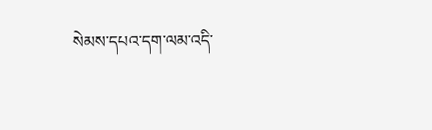སེམས་དཔའ་དག་ལམ་འདི་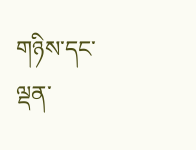གཉིས་དང་ལྡན་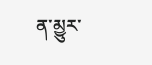ན་མྱུར་